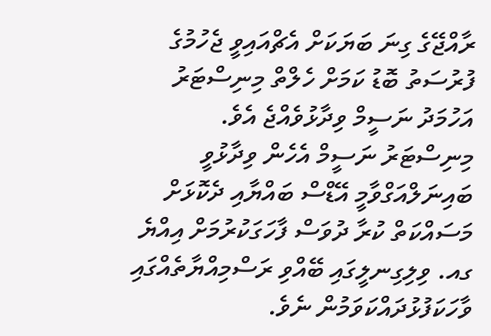ރާއްޖޭގެ ގިނަ ބަޔަކަށް އެޗްއައިވީ ޖެހުމުގެ ފުރުސަތު ބޮޑު ކަމަށް ހެލްތް މިނިސްޓަރު އަހުމަދު ނަސީމް ވިދާޅުވެއްޖެ އެވެ.
މިނިސްޓަރު ނަސީމް އެހެން ވިދާޅުވީ ބައިނަލްއަގްވާމީ އޭޑްސް ބައްޔާއި ދެކޮޅަށް މަސައްކަތް ކުރާ ދުވަސް ފާހަގަކުރުމަށް އިއްޔެ ގއ. ވިލިގިނލީގައި ބޭއްވި ރަސްމިއްޔާތެއްގައި ވާހަކަފުޅުދައްކަވަމުން ނެވެ.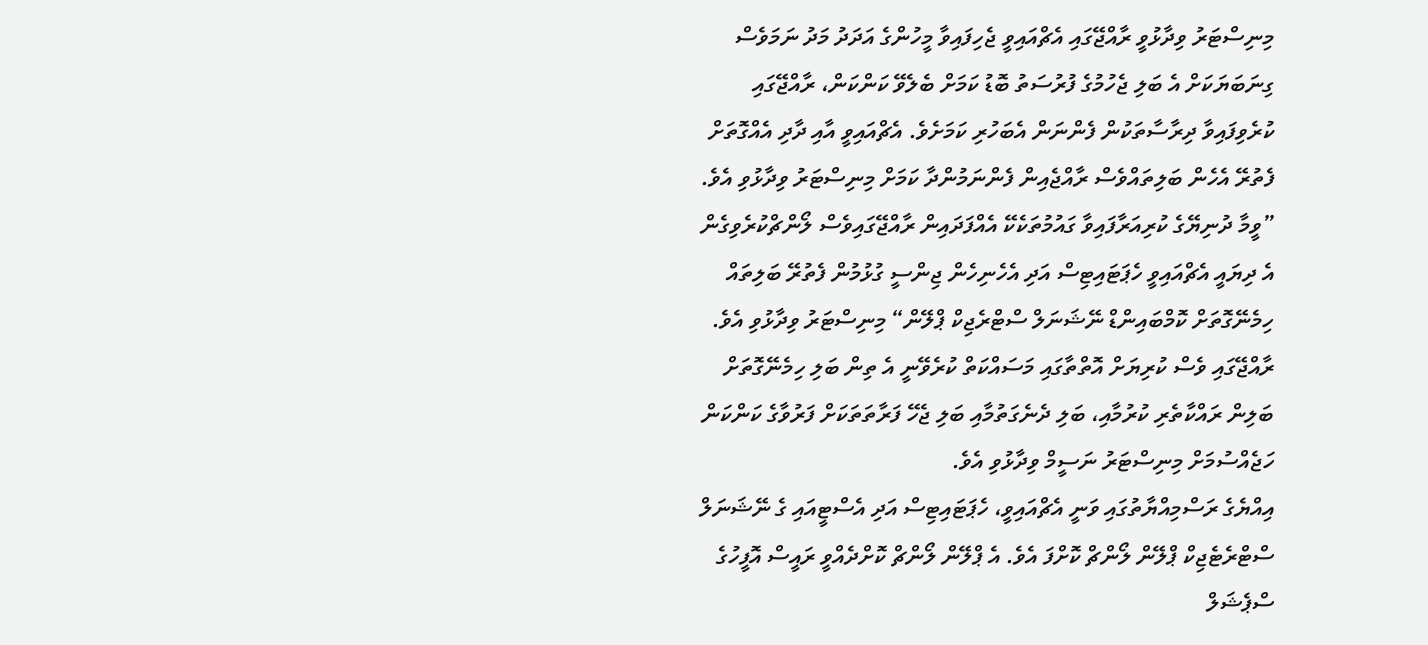މިނިސްޓަރު ވިދާޅުވީ ރާއްޖޭގައި އެޗްއައިވީ ޖެހިފައިވާ މީހުންގެ އަދަދު މަދު ނަމަވެސް ގިނަބަޔަކަށް އެ ބަލި ޖެހުމުގެ ފުރުސަތު ބޮޑު ކަމަށް ބެލެވޭ ކަންކަން، ރާއްޖޭގައި ކުރެވިފައިވާ ދިރާސާތަކުން ފެންނަން އެބަހުރި ކަމަށެވެ. އެޗްއައިވީ އާއި ދާދި އެއްގޮތަށް ފެތުރޭ އެހެން ބަލިތައްވެސް ރާއްޖެއިން ފެންނަމުންދާ ކަމަށް މިނިސްޓަރު ވިދާޅުވި އެވެ.
”ވީމާ ދުނިޔޭގެ ކުރިއަރާފައިވާ ގައުމުތަކެކޭ އެއްފަދައިން ރާއްޖޭގައިވެސް ލޯންޗްކުރެވިގެން އެ ދިޔައީ އެޗްއައިވީ ހެޕަޓައިޓިސް އަދި އެހެނިހެން ޖިންސީ ގުޅުމުން ފެތުރޭ ބަލިތައް ހިމެނޭގޮތަށް ކޮމްބައިންޑް ނޭޝަނަލް ސްޓްރެޖިކް ޕްލޭން“ މިނިސްޓަރު ވިދާޅުވި އެވެ.
ރާއްޖޭގައި ވެސް ކުރިޔަށް އޮތްތާގައި މަސައްކަތް ކުރެވޭނީ އެ ތިން ބަލި ހިމެނޭގޮތަށް ބަލިން ރައްކާތެރި ކުރުމާއި، ބަލި ދެނެގަތުމާއި ބަލި ޖެހޭ ފަރާތަތަކަށް ފަރުވާގެ ކަންކަން ހަޖެއްސުމަށް މިނިސްޓަރު ނަސީމް ވިދާޅުވި އެވެ.
އިއްޔެގެ ރަސްމިއްޔާތުގައި ވަނީ އެޗްއައިވީ، ހެޕަޓައިޓިސް އަދި އެސްޓީއައި ގެ ނޭޝަނަލް ސްޓްރެޓެޖިކް ޕްލޭން ލޯންޗް ކޮށްފަ އެވެ. އެ ޕްލޭން ލޯންޗް ކޮށްދެއްވީ ރައީސް އޮފީހުގެ ސްޕެޝަލް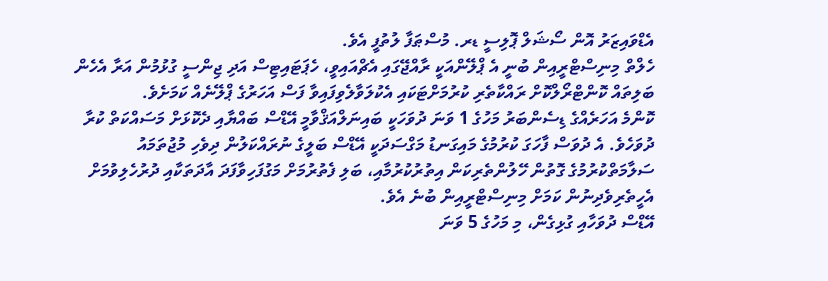އެޑްވައިޒަރު އޮން ސޯޝަލް ޕޮލިސީ ޑރ. މުސްޠަފާ ލުތުފީ އެވެ.
ހެލްތް މިނިސްޓްރީއިން ބުނީ އެ ޕްލޭންއަކީ ރާއްޖޭގައި އެޗްއައިވީ، ހެޕަޓައިޓިސް އަދި ޖިންސީ ގުޅުމުން އަރާ އެހެން ބަލިތައް ކޮންޓްރޯލްކޮށް ރައްކާތެރި ކުރުމަށްޓަކައި އެކުލަވާލެވިފައިވާ ފަސް އަހަރުގެ ޕްލޭނެއް ކަމަށެވެ.
ކޮންމެ އަހަރެއްގެ ޑިސެންބަރު މަހުގެ 1 ވަނަ ދުވަހަކީ ބައިނަލްއަޤްވާމީ އޭޑްސް ބައްޔާއި ދެކޮޅަށް މަސައްކަތް ކުރާ ދުވަހެވެ. އެ ދުވަސް ފާހަގަ ކުރުމުގެ މައިގަނޑު މަގްސަދަކީ އޭޑްސް ބަލީގެ ނުރައްކަލުން ދިވެހި މުޖުތަމައު ސަލާމަތްކުރުމުގެ ގޮތުން ހޭލުންތެރިކަން އިތުރުކުރުމާއި، ބަލި ފެތުރުމަށް މަގުފަހިވާފަދަ އާދަތަކާއި ދުރުހެލިވުމަށް އެހީތެރިވެދިނުން ކަމަށް މިނިސްޓްރީއިން ބުނެ އެވެ.
އޭޑްސް ދުވަހާއި ގުޅިގެން، މި މަހުގެ 5 ވަނަ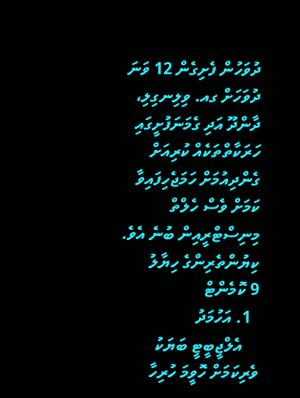ދުވަހުން ފެށިގެން 12 ވަނަ ދުވަހަށް ގއ. ވިލިނގިލި، ދާންދޫ އަދި ގެމަނަފުށީގައި ހަރަކާތްތަކެއް ކުރިއަށް ގެންދިއުމަށް ހަމަޖެހިފައިވާ ކަމަށް ވެސް ހެލްތް މިނިސްޓްރީއިން ބުނެ އެވެ.
ކިޔުންތެރިންގެ ހިޔާލު
9 ކޮމެންޓް
  1. އަހުމަދު
    އެލްޖީބީޓީ ބަޔަކު ވެރިކަމަށް ހޮވީމަ ހުރިހާ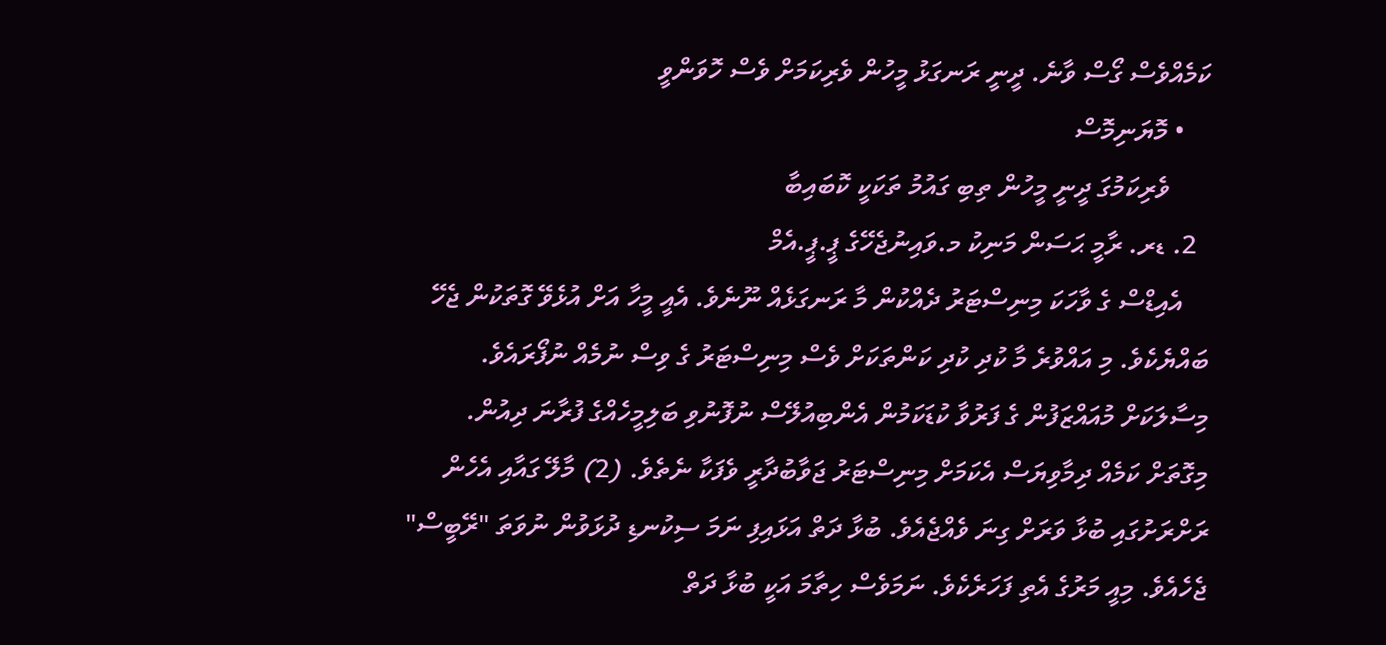ކަމެއްވެސް ގޯސް ވާނެ. ދީނީ ރަނގަޅު މީހުން ވެރިކަމަށް ވެސް ހޮވަންވީ
    • މޮޔަނިމޮސް
      ވެރިކަމުގަ ދީނީ މީހުން ތިބި ގައުމު ތަކަކީ ކޮބައިބާ
  2. ޑރ. ރާމީ ޙަސަން މަނިކު މ.ވައިނުޖެހޭގެ ޕީ.ޕީ.އެމް
    އެއިޑްސް ގެ ވާހަކަ މިނިސްޓަރު ދެއްކުން މާ ރަނގަޅެއް ނޫނެވެ. އެއީ މީހާ އަށް އުޅެވޭ ގޮތަކުން ޖެހޭ ބައްޔެކެވެ. މި އައްވުރެ މާ ކުދި ކުދި ކަންތަކަށް ވެސް މިނިސްޓަރު ގެ ވިސް ނުމެއް ނުފޯރައެވެ. މިސާލަކަށް މުއައްޒަފުން ގެ ފަރުވާ ކުޑަކަމުން އެންބިއުލޭސް ނުފޮނުވި ބަލިމީހެއްގެ ފުރާނަ ދިއުން. މިގޮތަށް ކަމެއް ދިމާވިޔަސް އެކަމަށް މިނިސްޓަރު ޖަވާބުދާރީ ވެފަކާ ނެތެވެ. (2) މާލޭ ގައާއި އެހެން ރަށްރަށުގައި ބުޅާ ވަރަށް ގިނަ ވެއްޖެއެވެ. ބުޅާ ދަތް އަޅައިފި ނަމަ ސިކުނޑި ދުޅަވުން ނުވަތަ "ރޭބީސް" ޖެހެއެވެ. މިއީ މަރުގެ އެތި ފަހަރެކެވެ. ނަމަވެސް ހިތާމަ އަކީ ބުޅާ ދަތް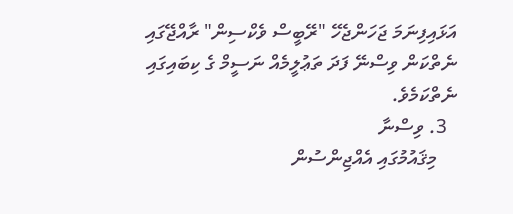އަޅައިފިނަމަ ޖަހަންޖެހޭ "ރޭބީސް ވެކްސިން" ރާއްޖޭގައި ނެތްކަން ވިސްނޭ ފަދަ ތަޢުލީމެއް ނަސީމް ގެ ކިބައިގައި ނެތްކަމެވެ.
  3. ވިސްނާ
    މިޤައުމުގައި އެއްޖިންސުން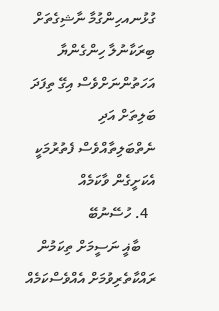ގުޅުނއހިންގުމާ ނާޝިގެތަށް ބިރަކާނުލާ ހިންގެންޔާ އަހަތުންނަށްވެސް އިގޭ ތިފަދަ ބަލިތަށް އަދި ނެތްބަލިތާއްވެސް ފެތުރުމަކީ އެކަށީގެން ވާކަމެއް
  4. ހުސޭނުބޭ
    ބާޣީ ނަސީމަށް ތިކަމުން ރައްކާތެރިވުމަށް އެއްވެސްކަމެއް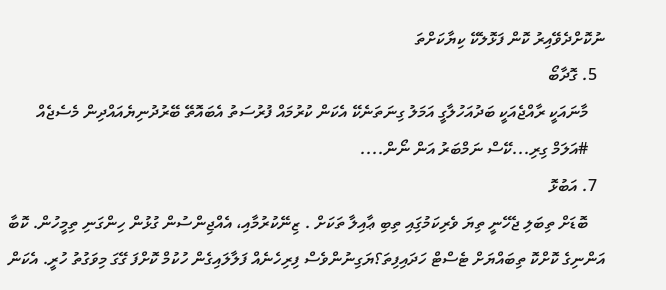ނުކޮށްދެވޭއިރު ކޮން ފަޅޮލެކޭ ކިޔާކަށްތަ
  5. ގޮދާބޯ
    މާނައަކީ ރާއްޖެއަކީ ބަދުއަހުލާގީ އަމަލު ގިނަތަނެކޭ އެކަން ކުރުމައް ފުރުސަތު އެބައޮތޭ ބޭރުދުނިޔެއައްދިން މެސެޖެއް
    #އަލަމް ގިރި...ކޭސް ނަމްބަރު އަން ނޯން....
  7. އަބުޅޮ
    ބޮޑަށް ތިބަލި ޖެހޭނީ ތިޔަ ވެރިކަމުގަިއި ތިބި ޢާއިލާ ތަކަށް . ޒިނޭކުރުމާއި، އެއްޖިންސުން ގުޅުން ހިންގަނި ތިމީހުން. ކޮބާ އަންނިގެ ކޮށްކޮ ތިބައްޔަށް ޓެސްޓް ހަދައިފިތަ؟ޔަގިނުންވެސް ފިރިހެނެއް ފަލާލައިގެން ހުކުމް ކޮށްފަ ގޭގަ މިވަގުތު ހުރީ. އެކަން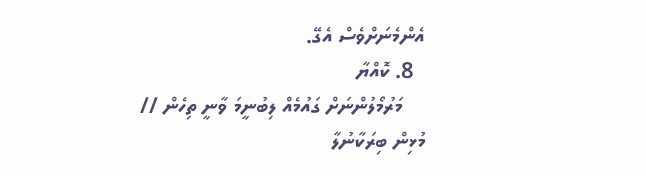އެންމެނަށްވެސް އެގޭ.
  8. ކޮއްޔާ
    މަރުމޯލުންނަށް ގައުމެއް ލިބުނީމަ ވާނީ ތިހެން // މުޅިން ބިރަކާނުލާ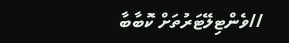//ވެންޓިލޭޓަރުތަށް ކޮބާބާ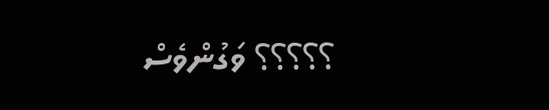؟؟؟؟؟ ވަގުންވެސް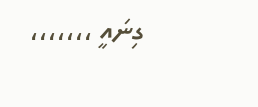ގިނައީ ،،،،،،،